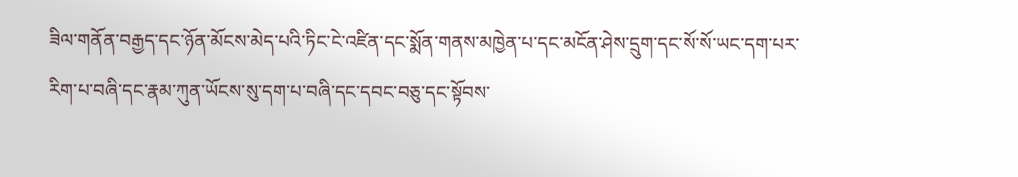ཟིལ་གནོན་བརྒྱད་དང་ཉོན་མོངས་མེད་པའི་ཏིང་ངེ་འཛིན་དང་སྨོན་གནས་མཁྱེན་པ་དང་མངོན་ཤེས་དྲུག་དང་སོ་སོ་ཡང་དག་པར་རིག་པ་བཞི་དང་རྣམ་ཀུན་ཡོངས་སུ་དག་པ་བཞི་དང་དབང་བཅུ་དང་སྟོབས་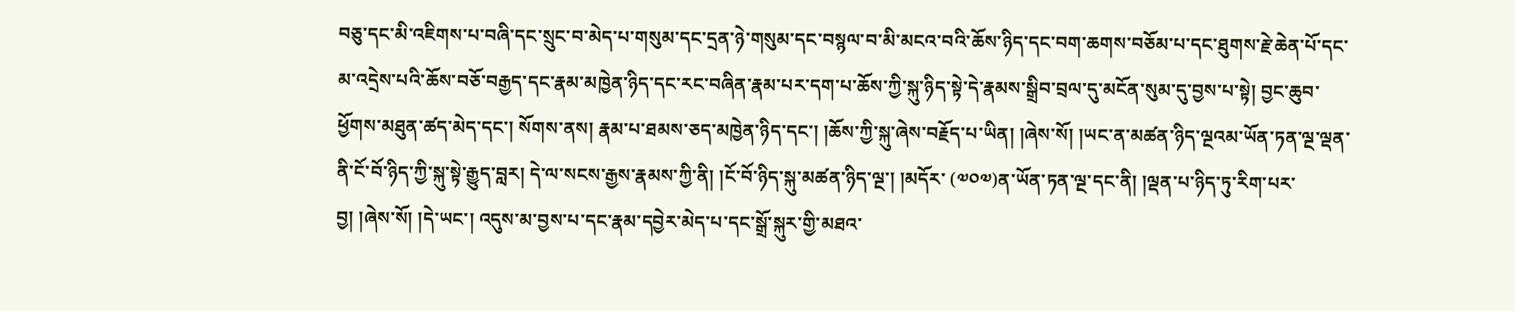བཅུ་དང་མི་འཇིགས་པ་བཞི་དང་སྲུང་བ་མེད་པ་གསུམ་དང་དྲན་ཉེ་གསུམ་དང་བསྙལ་བ་མི་མངའ་བའི་ཆོས་ཉིད་དང་བག་ཆགས་བཅོམ་པ་དང་ཐུགས་རྗེ་ཆེན་པོ་དང་མ་འདྲེས་པའི་ཆོས་བཅོ་བརྒྱད་དང་རྣམ་མཁྱེན་ཉིད་དང་རང་བཞིན་རྣམ་པར་དག་པ་ཆོས་ཀྱི་སྐུ་ཉིད་སྟེ་དེ་རྣམས་སྒྲིབ་བྲལ་དུ་མངོན་སུམ་དུ་བྱས་པ་སྟེ། བྱང་ཆུབ་ཕྱོགས་མཐུན་ཚད་མེད་དང་། སོགས་ནས། རྣམ་པ་ཐམས་ཅད་མཁྱེན་ཉིད་དང་། །ཆོས་ཀྱི་སྐུ་ཞེས་བརྗོད་པ་ཡིན། །ཞེས་སོ། །ཡང་ན་མཚན་ཉིད་ལྔའམ་ཡོན་ཏན་ལྔ་ལྡན་ནི་ངོ་བོ་ཉིད་ཀྱི་སྐུ་སྟེ་རྒྱུད་བླར། དེ་ལ་སངས་རྒྱས་རྣམས་ཀྱི་ནི། །ངོ་བོ་ཉིད་སྐུ་མཚན་ཉིད་ལྔ་། །མདོར་ (༧༠༧)ན་ཡོན་ཏན་ལྔ་དང་ནི། །ལྡན་པ་ཉིད་ཏུ་རིག་པར་བྱ། །ཞེས་སོ། །དེ་ཡང་། འདུས་མ་བྱས་པ་དང་རྣམ་དབྱེར་མེད་པ་དང་སྒྲོ་སྐུར་གྱི་མཐའ་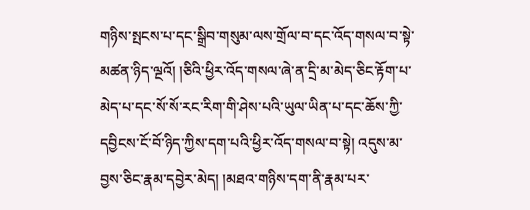གཉིས་སྤངས་པ་དང་སྒྲིབ་གསུམ་ལས་གྲོལ་བ་དང་འོད་གསལ་བ་སྟེ་མཚན་ཉིད་ལྔའོ། །ཅིའི་ཕྱིར་འོད་གསལ་ཞེ་ན་དྲི་མ་མེད་ཅིང་རྟོག་པ་མེད་པ་དང་སོ་སོ་རང་རིག་གི་ཤེས་པའི་ཡུལ་ཡིན་པ་དང་ཆོས་ཀྱི་དབྱིངས་ངོ་བོ་ཉིད་ཀྱིས་དག་པའི་ཕྱིར་འོད་གསལ་བ་སྟེ། འདུས་མ་བྱས་ཅིང་རྣམ་དབྱེར་མེད། །མཐའ་གཉིས་དག་ནི་རྣམ་པར་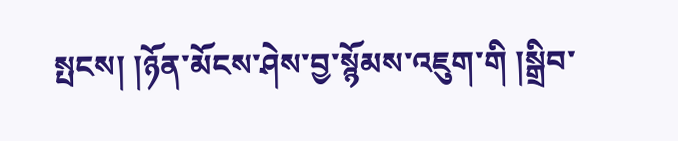སྤངས། །ཉོན་མོངས་ཤེས་བྱ་སྙོམས་འཇུག་གི །སྒྲིབ་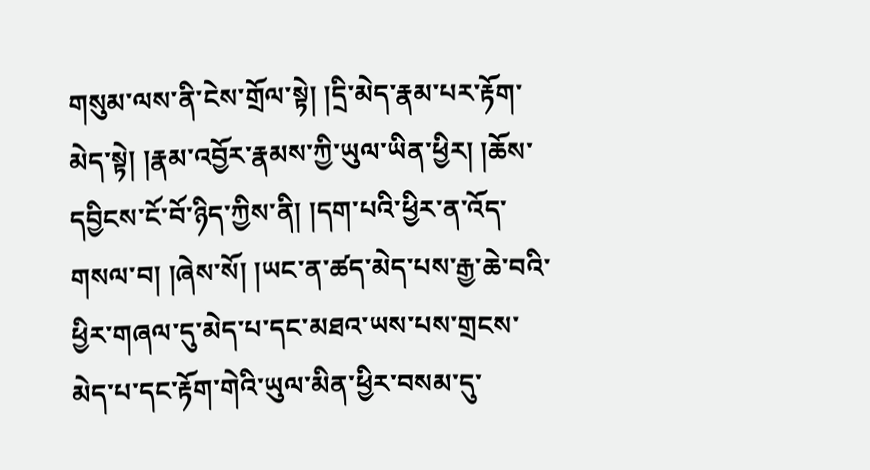གསུམ་ལས་ནི་ངེས་གྲོལ་སྟེ། །དྲི་མེད་རྣམ་པར་རྟོག་མེད་སྟེ། །རྣམ་འབྱོར་རྣམས་ཀྱི་ཡུལ་ཡིན་ཕྱིར། །ཆོས་དབྱིངས་ངོ་བོ་ཉིད་ཀྱིས་ནི། །དག་པའི་ཕྱིར་ན་འོད་གསལ་བ། །ཞེས་སོ། །ཡང་ན་ཚད་མེད་པས་རྒྱ་ཆེ་བའི་ཕྱིར་གཞལ་དུ་མེད་པ་དང་མཐའ་ཡས་པས་གྲངས་མེད་པ་དང་རྟོག་གེའི་ཡུལ་མིན་ཕྱིར་བསམ་དུ་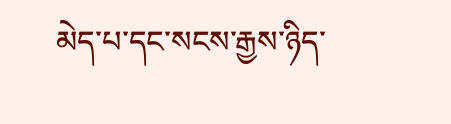མེད་པ་དང་སངས་རྒྱས་ཉིད་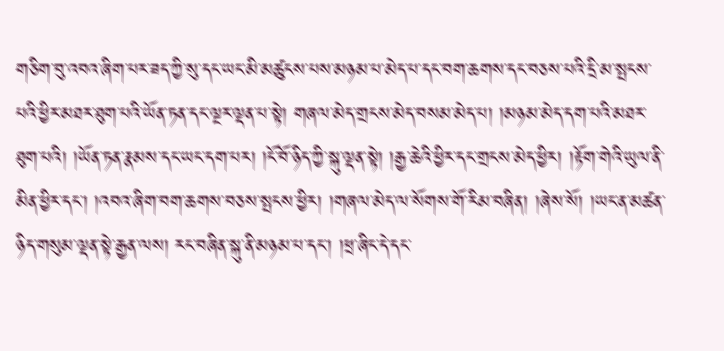གཅིག་བུ་འབའ་ཞིག་པར་ཟད་ཀྱི་སུ་དང་ཡང་མི་མཚུངས་པས་མཉམ་པ་མེད་པ་དང་བག་ཆགས་དང་བཅས་པའི་དྲི་མ་སྤངས་པའི་ཕྱིར་མཐར་ཐུག་པའི་ཡོན་ཏན་དང་ལྔར་ལྡན་པ་སྟེ། གཞལ་མེད་གྲངས་མེད་བསམ་མེད་པ། །མཉམ་མེད་དག་པའི་མཐར་ཐུག་པའི། །ཡོན་ཏན་རྣམས་དང་ཡང་དག་པར། །ངོ་བོ་ཉིད་ཀྱི་སྐུ་ལྡན་སྟེ། །རྒྱ་ཆེའི་ཕྱིར་དང་གྲངས་མེད་ཕྱིར། །རྟོག་གེའི་ཡུལ་ནི་མིན་ཕྱིར་དང་། །འབའ་ཞིག་བག་ཆགས་བཅས་སྤངས་ཕྱིར། །གཞལ་མེད་ལ་སོགས་གོ་རིམ་བཞིན། །ཞེས་སོ། །ཡང་ན་མཚན་ཉིད་གསུམ་ལྡན་སྟེ་རྒྱན་ལས། རང་བཞིན་སྐུ་ནི་མཉམ་པ་དང་། །ཕྲ་ཞིང་དེ་དང་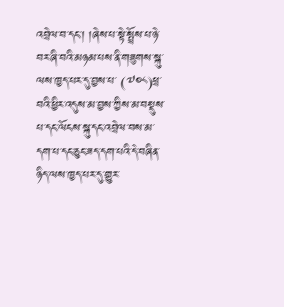འབྲེལ་བ་དང་། །ཞེས་པ་སྟེ་སྤྲོས་པ་ཉེ་བར་ཞི་བའི་མཉམ་པས་ནི་གཟུགས་སྐུ་ལས་ཁྱད་པར་དུ་བྱས་པ་ (༧༠༨)ཕྲ་བའི་ཕྱིར་འདུས་མ་བྱས་ཀྱིས་མ་བསྡུས་པ་དང་ལོངས་སྐུ་དང་འབྲེལ་བས་མ་དག་པ་དང་ཅུང་ཟད་དག་པའི་དེ་བཞིན་ཉིད་ལས་ཁྱད་པར་དུ་གྱུར་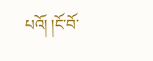པའོ། །ངོ་བོ་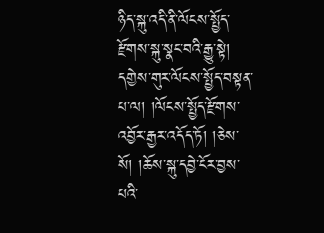ཉིད་སྐུ་འདི་ནི་ལོངས་སྤྱོད་རྫོགས་སྐུ་སྣང་བའི་རྒྱུ་སྟེ། དགྱེས་གུར་ལོངས་སྤྱོད་བསྟན་པ་ལ། །ལོངས་སྤྱོད་རྫོགས་འབྱོར་རྒྱར་འདོད་ཏོ། །ཅེས་སོ། །ཆོས་སྐུ་དབྱེ་ངོར་བྱས་པའི་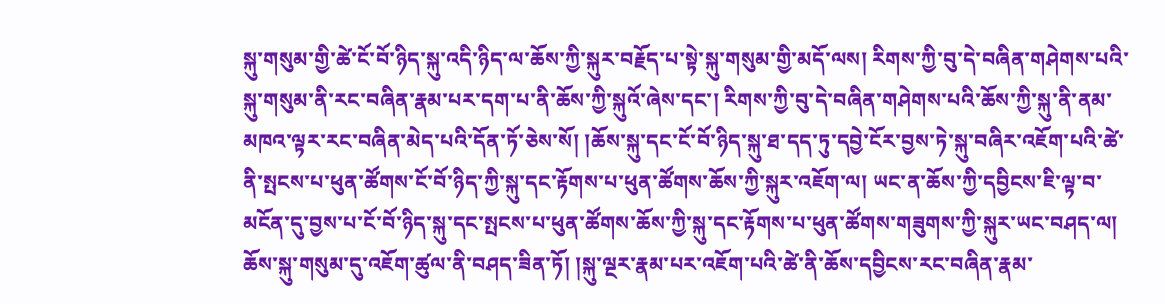སྐུ་གསུམ་གྱི་ཚེ་ངོ་བོ་ཉིད་སྐུ་འདི་ཉིད་ལ་ཆོས་ཀྱི་སྐུར་བརྗོད་པ་སྟེ་སྐུ་གསུམ་གྱི་མདོ་ལས། རིགས་ཀྱི་བུ་དེ་བཞིན་གཤེགས་པའི་སྐུ་གསུམ་ནི་རང་བཞིན་རྣམ་པར་དག་པ་ནི་ཆོས་ཀྱི་སྐུའོ་ཞེས་དང་། རིགས་ཀྱི་བུ་དེ་བཞིན་གཤེགས་པའི་ཆོས་ཀྱི་སྐུ་ནི་ནམ་མཁའ་ལྟར་རང་བཞིན་མེད་པའི་དོན་ཏོ་ཅེས་སོ། །ཆོས་སྐུ་དང་ངོ་བོ་ཉིད་སྐུ་ཐ་དད་ཏུ་དབྱེ་ངོར་བྱས་ཏེ་སྐུ་བཞིར་འཇོག་པའི་ཚེ་ནི་སྤངས་པ་ཕུན་ཚོགས་ངོ་བོ་ཉིད་ཀྱི་སྐུ་དང་རྟོགས་པ་ཕུན་ཚོགས་ཆོས་ཀྱི་སྐུར་འཇོག་ལ། ཡང་ན་ཆོས་ཀྱི་དབྱིངས་ཇི་ལྟ་བ་མངོན་དུ་བྱས་པ་ངོ་བོ་ཉིད་སྐུ་དང་སྤངས་པ་ཕུན་ཚོགས་ཆོས་ཀྱི་སྐུ་དང་རྟོགས་པ་ཕུན་ཚོགས་གཟུགས་ཀྱི་སྐུར་ཡང་བཤད་ལ། ཆོས་སྐུ་གསུམ་དུ་འཇོག་ཚུལ་ནི་བཤད་ཟིན་ཏོ། །སྐུ་ལྔར་རྣམ་པར་འཇོག་པའི་ཚེ་ནི་ཆོས་དབྱིངས་རང་བཞིན་རྣམ་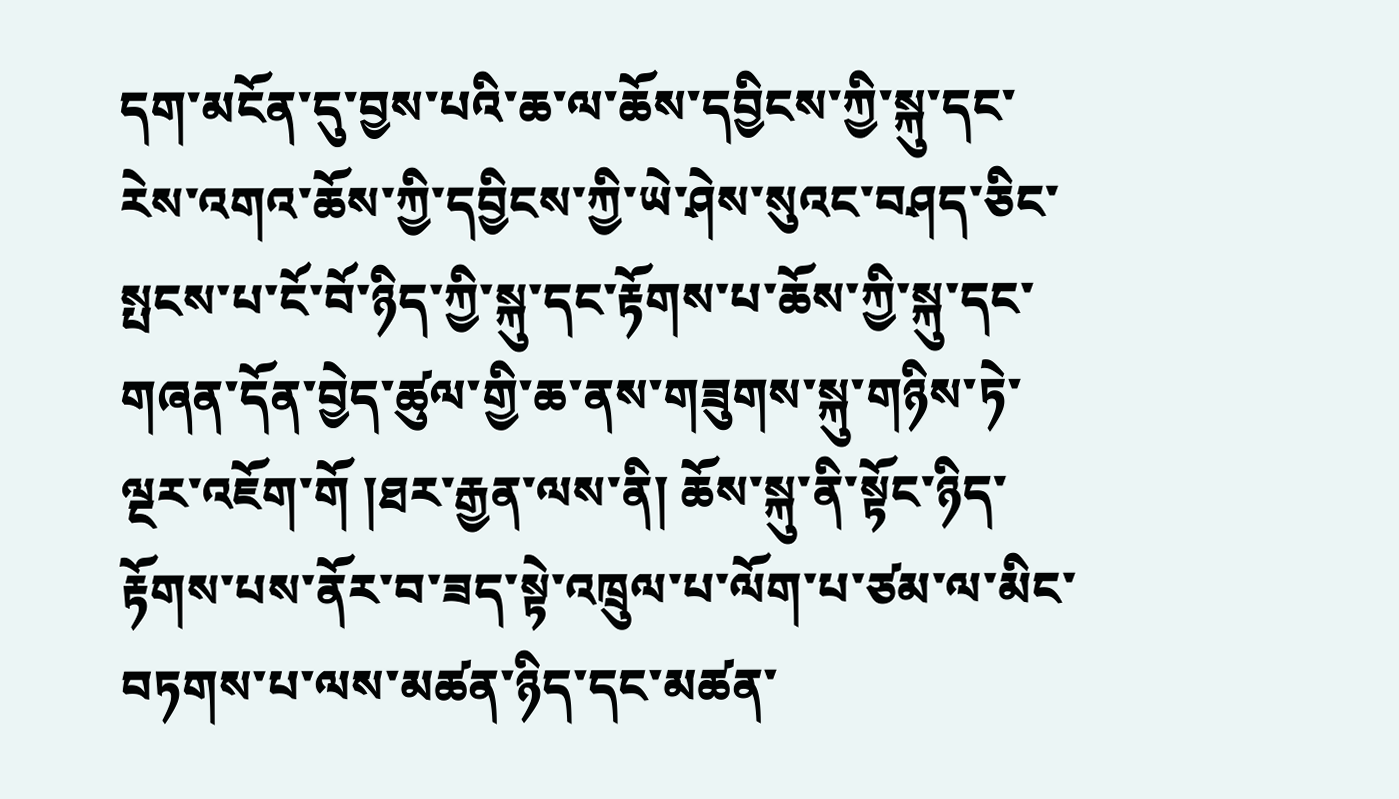དག་མངོན་དུ་བྱས་པའི་ཆ་ལ་ཆོས་དབྱིངས་ཀྱི་སྐུ་དང་རེས་འགའ་ཆོས་ཀྱི་དབྱིངས་ཀྱི་ཡེ་ཤེས་སུའང་བཤད་ཅིང་སྤངས་པ་ངོ་བོ་ཉིད་ཀྱི་སྐུ་དང་རྟོགས་པ་ཆོས་ཀྱི་སྐུ་དང་གཞན་དོན་བྱེད་ཚུལ་གྱི་ཆ་ནས་གཟུགས་སྐུ་གཉིས་ཏེ་ལྔར་འཇོག་གོ །ཐར་རྒྱན་ལས་ནི། ཆོས་སྐུ་ནི་སྟོང་ཉིད་རྟོགས་པས་ནོར་བ་ཟད་སྟེ་འཁྲུལ་པ་ལོག་པ་ཙམ་ལ་མིང་བཏགས་པ་ལས་མཚན་ཉིད་དང་མཚན་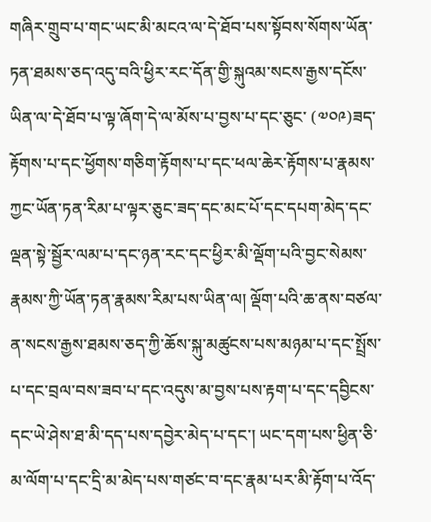གཞིར་གྲུབ་པ་གང་ཡང་མི་མངའ་ལ་དེ་ཐོབ་པས་སྟོབས་སོགས་ཡོན་ཏན་ཐམས་ཅད་འདུ་བའི་ཕྱིར་རང་དོན་གྱི་སྐུའམ་སངས་རྒྱས་དངོས་ཡིན་ལ་དེ་ཐོབ་པ་ལྟ་ཞོག་དེ་ལ་མོས་པ་བྱས་པ་དང་ཅུང་ (༧༠༩)ཟད་རྟོགས་པ་དང་ཕྱོགས་གཅིག་རྟོགས་པ་དང་ཕལ་ཆེར་རྟོགས་པ་རྣམས་ཀྱང་ཡོན་ཏན་རིམ་པ་ལྟར་ཅུང་ཟད་དང་མང་པོ་དང་དཔག་མེད་དང་ལྡན་སྟེ་སྦྱོར་ལམ་པ་དང་ཉན་རང་དང་ཕྱིར་མི་ལྡོག་པའི་བྱང་སེམས་རྣམས་ཀྱི་ཡོན་ཏན་རྣམས་རིམ་པས་ཡིན་ལ། ལྡོག་པའི་ཆ་ནས་བཙལ་ན་སངས་རྒྱས་ཐམས་ཅད་ཀྱི་ཆོས་སྐུ་མཚུངས་པས་མཉམ་པ་དང་སྤྲོས་པ་དང་བྲལ་བས་ཟབ་པ་དང་འདུས་མ་བྱས་པས་རྟག་པ་དང་དབྱིངས་དང་ཡེ་ཤེས་ཐ་མི་དད་པས་དབྱེར་མེད་པ་དང་། ཡང་དག་པས་ཕྱིན་ཅི་མ་ལོག་པ་དང་དྲི་མ་མེད་པས་གཙང་བ་དང་རྣམ་པར་མི་རྟོག་པ་འོད་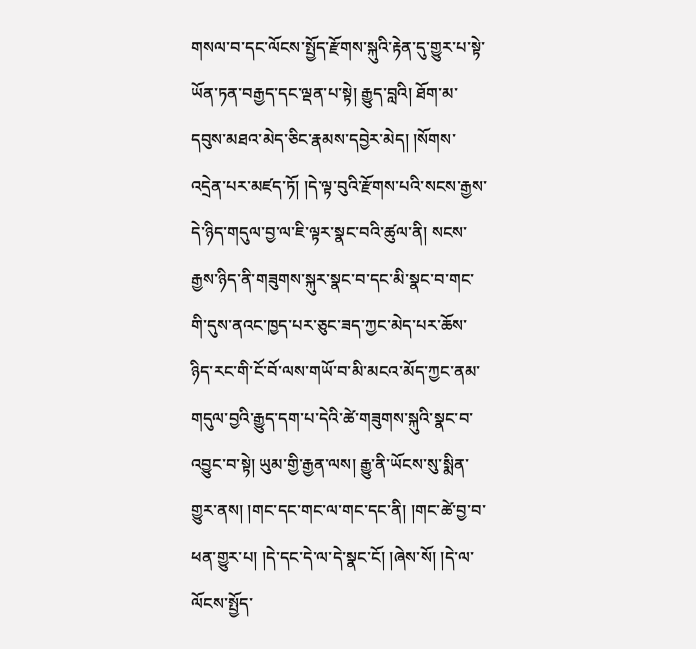གསལ་བ་དང་ལོངས་སྤྱོད་རྫོགས་སྐུའི་རྟེན་དུ་གྱུར་པ་སྟེ་ཡོན་ཏན་བརྒྱད་དང་ལྡན་པ་སྟེ། རྒྱུད་བླའི། ཐོག་མ་དབུས་མཐའ་མེད་ཅིང་རྣམས་དབྱེར་མེད། །སོགས་འདྲེན་པར་མཛད་ཏོ། །དེ་ལྟ་བུའི་རྫོགས་པའི་སངས་རྒྱས་དེ་ཉིད་གདུལ་བྱ་ལ་ཇི་ལྟར་སྣང་བའི་ཚུལ་ནི། སངས་རྒྱས་ཉིད་ནི་གཟུགས་སྐུར་སྣང་བ་དང་མི་སྣང་བ་གང་གི་དུས་ནའང་ཁྱད་པར་ཅུང་ཟད་ཀྱང་མེད་པར་ཆོས་ཉིད་རང་གི་ངོ་བོ་ལས་གཡོ་བ་མི་མངའ་མོད་ཀྱང་ནམ་གདུལ་བྱའི་རྒྱུད་དག་པ་དེའི་ཚེ་གཟུགས་སྐུའི་སྣང་བ་འབྱུང་བ་སྟེ། ཡུམ་གྱི་རྒྱན་ལས། རྒྱུ་ནི་ཡོངས་སུ་སྨིན་གྱུར་ནས། །གང་དང་གང་ལ་གང་དང་ནི། །གང་ཚེ་བྱ་བ་ཕན་གྱུར་པ། །དེ་དང་དེ་ལ་དེ་སྣང་ངོ། །ཞེས་སོ། །དེ་ལ་ལོངས་སྤྱོད་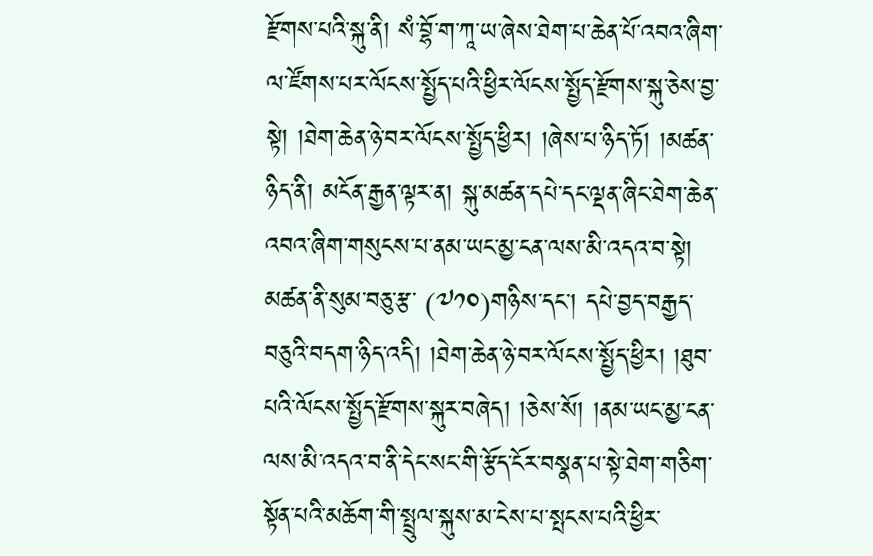རྫོགས་པའི་སྐུ་ནི། སཾ་བྷོ་ག་ཀཱ་ཡ་ཞེས་ཐེག་པ་ཆེན་པོ་འབའ་ཞིག་ལ་ཛོགས་པར་ལོངས་སྤྱོད་པའི་ཕྱིར་ལོངས་སྤྱོད་རྫོགས་སྐུ་ཅེས་བྱ་སྟེ། །ཐེག་ཆེན་ཉེ་བར་ལོངས་སྤྱོད་ཕྱིར། །ཞེས་པ་ཉིད་ཏོ། །མཚན་ཉིད་ནི། མངོན་རྒྱན་ལྟར་ན། སྐུ་མཚན་དཔེ་དང་ལྡན་ཞིང་ཐེག་ཆེན་འབའ་ཞིག་གསུངས་པ་ནམ་ཡང་མྱ་ངན་ལས་མི་འདའ་བ་སྟེ། མཚན་ནི་སུམ་བཅུ་རྩ་ (༧༡༠)གཉིས་དང་། དཔེ་བྱད་བརྒྱད་བཅུའི་བདག་ཉིད་འདི། །ཐེག་ཆེན་ཉེ་བར་ལོངས་སྤྱོད་ཕྱིར། །ཐུབ་པའི་ལོངས་སྤྱོད་རྫོགས་སྐུར་བཞེད། །ཅེས་སོ། །ནམ་ཡང་མྱ་ངན་ལས་མི་འདའ་བ་ནི་དེང་སང་གི་རྩོད་ངོར་བསྣན་པ་སྟེ་ཐེག་གཅིག་སྟོན་པའི་མཆོག་གི་སྤྲུལ་སྐུས་མ་ངེས་པ་སྤངས་པའི་ཕྱིར་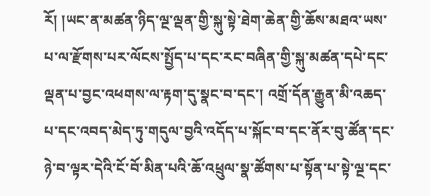རོ། །ཡང་ན་མཚན་ཉིད་ལྔ་ལྡན་གྱི་སྐུ་སྟེ་ཐེག་ཆེན་གྱི་ཆོས་མཐའ་ཡས་པ་ལ་རྫོགས་པར་ལོངས་སྤྱོད་པ་དང་རང་བཞིན་གྱི་སྐུ་མཚན་དཔེ་དང་ལྡན་པ་བྱང་འཕགས་ལ་རྟག་དུ་སྣང་བ་དང་། འགྲོ་དོན་རྒྱུན་མི་འཆད་པ་དང་འབད་མེད་ཏུ་གདུལ་བྱའི་འདོད་པ་སྐོང་བ་དང་ནོར་བུ་ཚོན་དང་ཉེ་བ་ལྟར་དེའི་ངོ་བོ་མིན་པའི་ཆོ་འཕྲུལ་སྣ་ཚོགས་པ་སྟོན་པ་སྟེ་ལྔ་དང་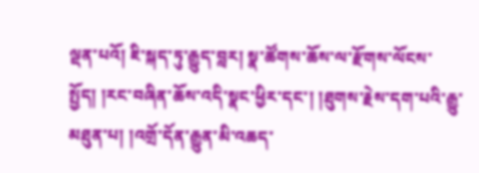ལྡན་པའོ། ཇི་སྐད་ཏུ་རྒྱུད་བླར། སྣ་ཚོགས་ཆོས་ལ་རྫོགས་ལོངས་སྤྱོད། །རང་བཞིན་ཆོས་འདི་སྣང་ཕྱིར་དང་། །ཐུགས་རྗེས་དག་པའི་རྒྱུ་མཐུན་པ། །འགྲོ་དོན་རྒྱུན་མི་འཆད་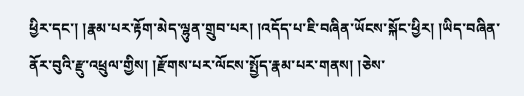ཕྱིར་དང་། །རྣམ་པར་རྟོག་མེད་ལྷུན་གྲུབ་པར། །འདོད་པ་ཇི་བཞིན་ཡོངས་སྐོང་ཕྱིར། །ཡིད་བཞིན་ནོར་བུའི་རྫུ་འཕྲུལ་གྱིས། །རྫོགས་པར་ལོངས་སྤྱོད་རྣམ་པར་གནས། །ཅེས་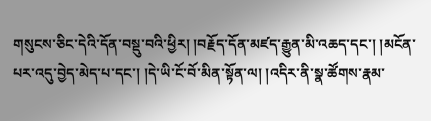གསུངས་ཅིང་དེའི་དོན་བསྡུ་བའི་ཕྱིར། །བརྗོད་དོན་མཛད་རྒྱུན་མི་འཆད་དང་། །མངོན་པར་འདུ་བྱེད་མེད་པ་དང་། །དེ་ཡི་ངོ་བོ་མིན་སྟོན་ལ། །འདིར་ནི་སྣ་ཚོགས་རྣམ་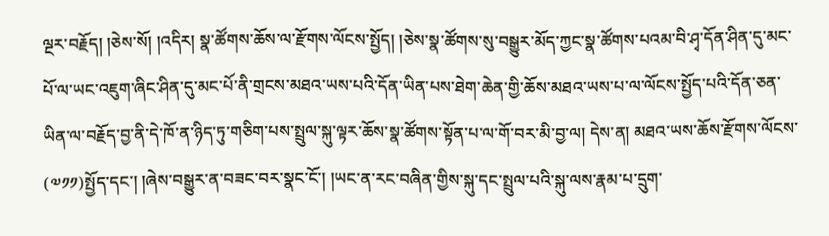ལྔར་བརྗོད། །ཅེས་སོ། །འདིར། སྣ་ཚོགས་ཆོས་ལ་རྫོགས་ལོངས་སྤྱོད། །ཅེས་སྣ་ཚོགས་སུ་བསྒྱུར་མོད་ཀྱང་སྣ་ཚོགས་པའམ་བི་ཤྭ་དོན་ཤིན་དུ་མང་པོ་ལ་ཡང་འཇུག་ཞིང་ཤིན་དུ་མང་པོ་ནི་གྲངས་མཐའ་ཡས་པའི་དོན་ཡིན་པས་ཐེག་ཆེན་གྱི་ཆོས་མཐའ་ཡས་པ་ལ་ལོངས་སྤྱོད་པའི་དོན་ཅན་ཡིན་ལ་བརྗོད་བྱ་ནི་དེ་ཁོ་ན་ཉིད་ཏུ་གཅིག་པས་སྤྲུལ་སྐུ་ལྟར་ཆོས་སྣ་ཚོགས་སྟོན་པ་ལ་གོ་བར་མི་བྱ་ལ། དེས་ན། མཐའ་ཡས་ཆོས་རྫོགས་ལོངས་ (༧༡༡)སྤྱོད་དང་། །ཞེས་བསྒྱུར་ན་བཟང་བར་སྣང་ངོ་། །ཡང་ན་རང་བཞིན་གྱིས་སྐུ་དང་སྤྲུལ་པའི་སྐུ་ལས་རྣམ་པ་དྲུག་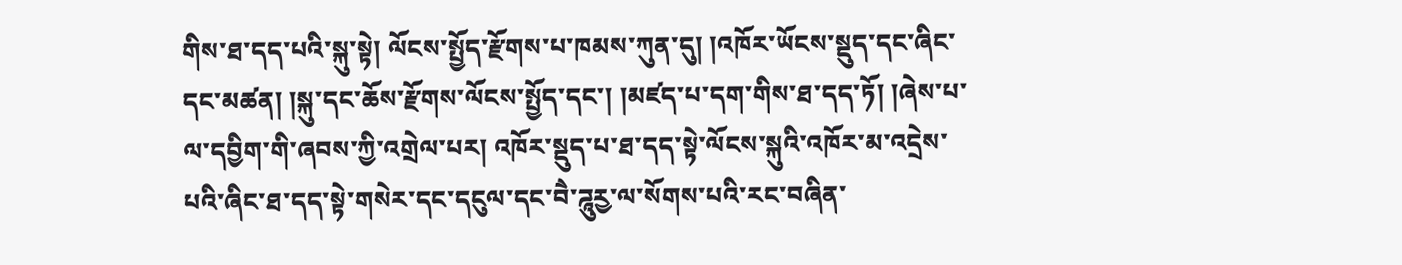གིས་ཐ་དད་པའི་སྐུ་སྟེ། ལོངས་སྤྱོད་རྫོགས་པ་ཁམས་ཀུན་དུ། །འཁོར་ཡོངས་སྡུད་དང་ཞིང་དང་མཚན། །སྐུ་དང་ཆོས་རྫོགས་ལོངས་སྤྱོད་དང་། །མཛད་པ་དག་གིས་ཐ་དད་ཏོ། །ཞེས་པ་ལ་དབྱིག་གི་ཞབས་ཀྱི་འགྲེལ་པར། འཁོར་སྡུད་པ་ཐ་དད་སྟེ་ལོངས་སྐུའི་འཁོར་མ་འདྲེས་པའི་ཞིང་ཐ་དད་སྟེ་གསེར་དང་དངུལ་དང་བཻ་ཌཱུརྱ་ལ་སོགས་པའི་རང་བཞིན་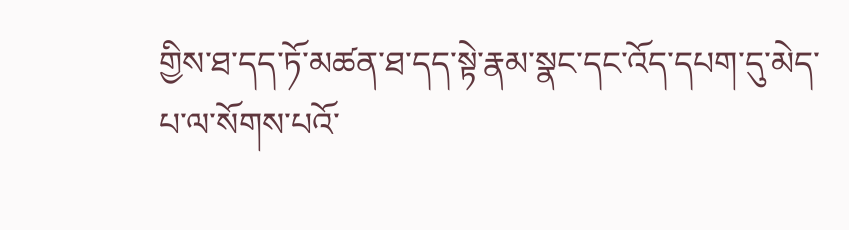གྱིས་ཐ་དད་ཏོ་མཚན་ཐ་དད་སྟེ་རྣམ་སྣང་དང་འོད་དཔག་དུ་མེད་པ་ལ་སོགས་པའོ་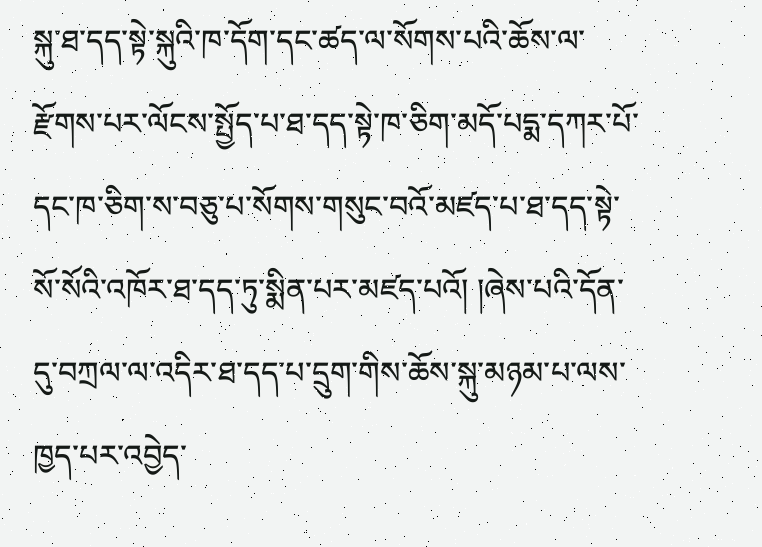སྐུ་ཐ་དད་སྟེ་སྐུའི་ཁ་དོག་དང་ཚད་ལ་སོགས་པའི་ཆོས་ལ་རྫོགས་པར་ལོངས་སྤྱོད་པ་ཐ་དད་སྟེ་ཁ་ཅིག་མདོ་པདྨ་དཀར་པོ་དང་ཁ་ཅིག་ས་བཅུ་པ་སོགས་གསུང་བའོ་མཛད་པ་ཐ་དད་སྟེ་སོ་སོའི་འཁོར་ཐ་དད་ཏུ་སྨིན་པར་མཛད་པའོ། །ཞེས་པའི་དོན་དུ་བཀྲལ་ལ་འདིར་ཐ་དད་པ་དྲུག་གིས་ཆོས་སྐུ་མཉམ་པ་ལས་ཁྱད་པར་འབྱེད་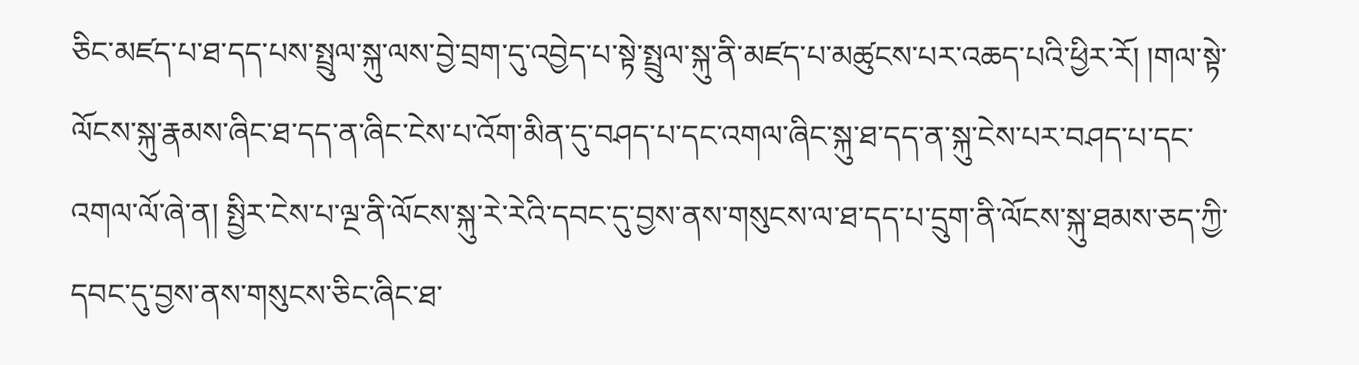ཅིང་མཛད་པ་ཐ་དད་པས་སྤྲུལ་སྐུ་ལས་བྱེ་བྲག་དུ་འབྱེད་པ་སྟེ་སྤྲུལ་སྐུ་ནི་མཛད་པ་མཚུངས་པར་འཆད་པའི་ཕྱིར་རོ། །གལ་སྟེ་ལོངས་སྐུ་རྣམས་ཞིང་ཐ་དད་ན་ཞིང་ངེས་པ་འོག་མིན་དུ་བཤད་པ་དང་འགལ་ཞིང་སྐུ་ཐ་དད་ན་སྐུ་ངེས་པར་བཤད་པ་དང་འགལ་ལོ་ཞེ་ན། སྤྱིར་ངེས་པ་ལྔ་ནི་ལོངས་སྐུ་རེ་རེའི་དབང་དུ་བྱས་ནས་གསུངས་ལ་ཐ་དད་པ་དྲུག་ནི་ལོངས་སྐུ་ཐམས་ཅད་ཀྱི་དབང་དུ་བྱས་ནས་གསུངས་ཅིང་ཞིང་ཐ་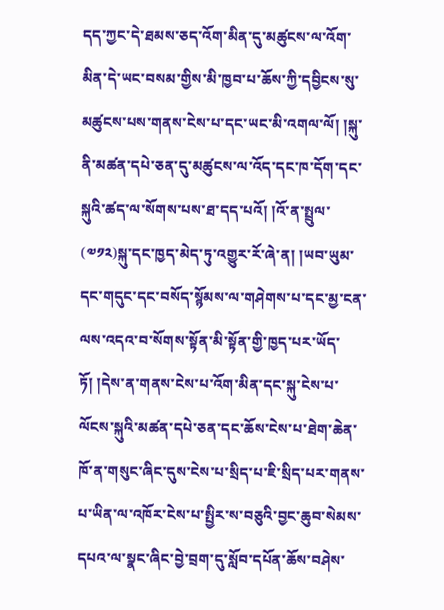དད་ཀྱང་དེ་ཐམས་ཅད་འོག་མིན་དུ་མཚུངས་ལ་འོག་མིན་དེ་ཡང་བསམ་གྱིས་མི་ཁྱབ་པ་ཆོས་ཀྱི་དབྱིངས་སུ་མཚུངས་པས་གནས་ངེས་པ་དང་ཡང་མི་འགལ་ལོ། །སྐུ་ནི་མཚན་དཔེ་ཅན་དུ་མཚུངས་ལ་འོད་དང་ཁ་དོག་དང་སྐུའི་ཚད་ལ་སོགས་པས་ཐ་དད་པའོ། །འོ་ན་སྤྲུལ་ (༧༡༢)སྐུ་དང་ཁྱད་མེད་ཏུ་འགྱུར་རོ་ཞེ་ན། །ཡབ་ཡུམ་དང་གདུང་དང་བསོད་སྙོམས་ལ་གཤེགས་པ་དང་མྱ་ངན་ལས་འདའ་བ་སོགས་སྟོན་མི་སྟོན་གྱི་ཁྱད་པར་ཡོད་ཏོ། །དེས་ན་གནས་ངེས་པ་འོག་མིན་དང་སྐུ་ངེས་པ་ལོངས་སྐུའི་མཚན་དཔེ་ཅན་དང་ཆོས་ངེས་པ་ཐེག་ཆེན་ཁོ་ན་གསུང་ཞིང་དུས་ངེས་པ་སྲིད་པ་ཇི་སྲིད་པར་གནས་པ་ཡིན་ལ་འཁོར་ངེས་པ་སྤྱིར་ས་བཅུའི་བྱང་ཆུབ་སེམས་དཔའ་ལ་སྣང་ཞིང་བྱེ་བྲག་དུ་སློབ་དཔོན་ཆོས་བཤེས་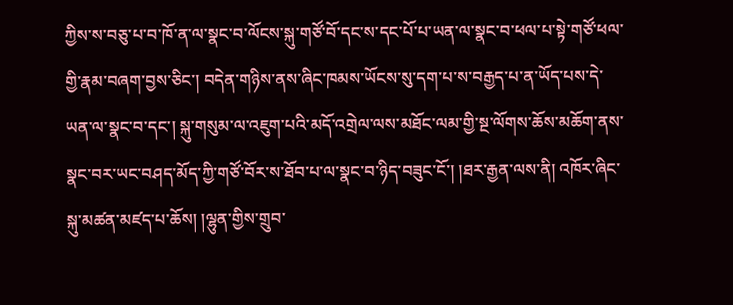ཀྱིས་ས་བཅུ་པ་བ་ཁོ་ན་ལ་སྣང་བ་ལོངས་སྐུ་གཙོ་བོ་དང་ས་དང་པོ་པ་ཡན་ལ་སྣང་བ་ཕལ་པ་སྟེ་གཙོ་ཕལ་གྱི་རྣམ་བཞག་བྱས་ཅིང་། བདེན་གཉིས་ནས་ཞིང་ཁམས་ཡོངས་སུ་དག་པ་ས་བརྒྱད་པ་ན་ཡོད་པས་དེ་ཡན་ལ་སྣང་བ་དང་། སྐུ་གསུམ་ལ་འཇུག་པའི་མདོ་འགྲེལ་ལས་མཐོང་ལམ་གྱི་སྔ་ལོགས་ཆོས་མཆོག་ནས་སྣང་བར་ཡང་བཤད་མོད་ཀྱི་གཙོ་བོར་ས་ཐོབ་པ་ལ་སྣང་བ་ཉིད་བཟུང་ངོ་། །ཐར་རྒྱན་ལས་ནི། འཁོར་ཞིང་སྐུ་མཚན་མཛད་པ་ཆོས། །ལྷུན་གྱིས་གྲུབ་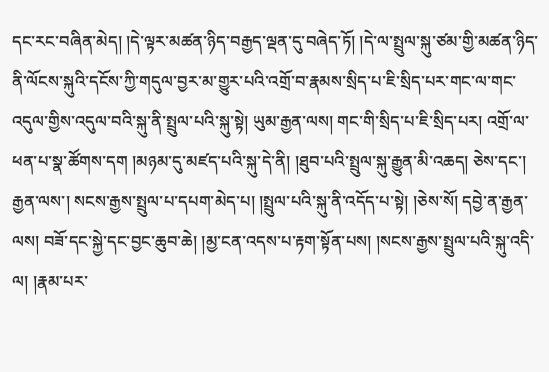དང་རང་བཞིན་མེད། །དེ་ལྟར་མཚན་ཉིད་བརྒྱད་ལྡན་དུ་བཞེད་ཏོ། །དེ་ལ་སྤྲུལ་སྐུ་ཙམ་གྱི་མཚན་ཉིད་ནི་ལོངས་སྐུའི་དངོས་ཀྱི་གདུལ་བྱར་མ་གྱུར་པའི་འགྲོ་བ་རྣམས་སྲིད་པ་ཇི་སྲིད་པར་གང་ལ་གང་འདུལ་གྱིས་འདུལ་བའི་སྐུ་ནི་སྤྲུལ་པའི་སྐུ་སྟེ། ཡུམ་རྒྱན་ལས། གང་གི་སྲིད་པ་ཇི་སྲིད་པར། འགྲོ་ལ་ཕན་པ་སྣ་ཚོགས་དག །མཉམ་དུ་མཛད་པའི་སྐུ་དེ་ནི། །ཐུབ་པའི་སྤྲུལ་སྐུ་རྒྱུན་མི་འཆད། ཅེས་དང་། རྒྱན་ལས་། སངས་རྒྱས་སྤྲུལ་པ་དཔག་མེད་པ། །སྤྲུལ་པའི་སྐུ་ནི་འདོད་པ་སྟེ། །ཅེས་སོ། དབྱེ་ན་རྒྱན་ལས། བཟོ་དང་སྐྱེ་དང་བྱང་ཆུབ་ཆེ། །མྱ་ངན་འདས་པ་རྟག་སྟོན་པས། །སངས་རྒྱས་སྤྲུལ་པའི་སྐུ་འདི་ལ། །རྣམ་པར་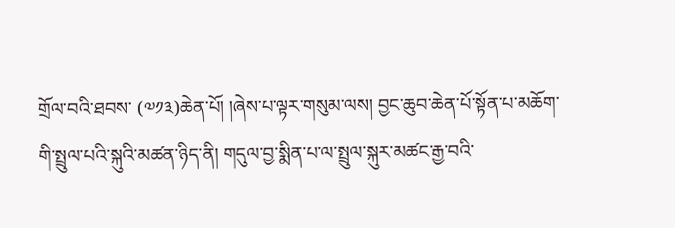གྲོལ་བའི་ཐབས་ (༧༡༣)ཆེན་པོ། །ཞེས་པ་ལྟར་གསུམ་ལས། བྱང་ཆུབ་ཆེན་པོ་སྟོན་པ་མཆོག་གི་སྤྲུལ་པའི་སྐུའི་མཚན་ཉིད་ནི། གདུལ་བྱ་སྨིན་པ་ལ་སྤྲུལ་སྐུར་མཚང་རྒྱ་བའི་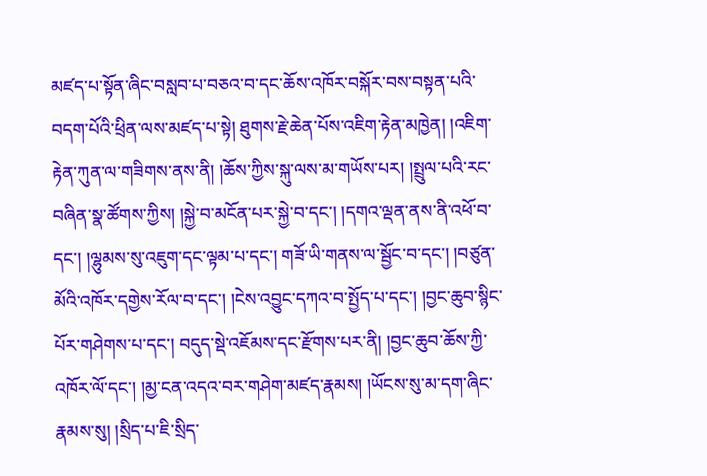མཛད་པ་སྟོན་ཞིང་བསླབ་པ་བཅའ་བ་དང་ཆོས་འཁོར་བསྐོར་བས་བསྟན་པའི་བདག་པོའི་ཕྲིན་ལས་མཛད་པ་སྟེ། ཐུགས་རྗེ་ཆེན་པོས་འཇིག་རྟེན་མཁྱེན། །འཇིག་རྟེན་ཀུན་ལ་གཟིགས་ནས་ནི། །ཆོས་ཀྱིས་སྐུ་ལས་མ་གཡོས་པར། །སྤྲུལ་པའི་རང་བཞིན་སྣ་ཚོགས་ཀྱིས། །སྐྱེ་བ་མངོན་པར་སྐྱེ་བ་དང་། །དགའ་ལྡན་ནས་ནི་འཕོ་བ་དང་། །ལྷུམས་སུ་འཇུག་དང་ལྟམ་པ་དང་། གཟོ་ཡི་གནས་ལ་སྦྱོང་བ་དང་། །བཙུན་མོའི་འཁོར་དགྱེས་རོལ་བ་དང་། །ངེས་འབྱུང་དཀའ་བ་སྤྱོད་པ་དང་། །བྱང་ཆུབ་སྙིང་པོར་གཤེགས་པ་དང་། བདུད་སྡེ་འཇོམས་དང་རྫོགས་པར་ནི། །བྱང་ཆུབ་ཆོས་ཀྱི་འཁོར་ལོ་དང་། །མྱ་ངན་འདའ་བར་གཤེག་མཛད་རྣམས། །ཡོངས་སུ་མ་དག་ཞིང་རྣམས་སུ། །སྲིད་པ་ཇི་སྲིད་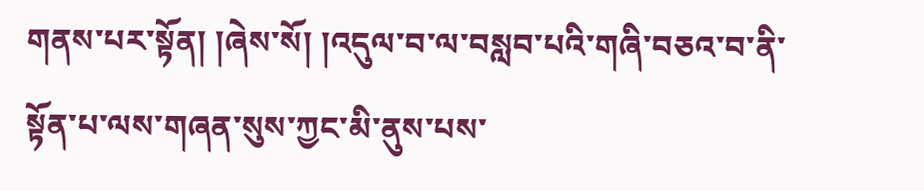གནས་པར་སྟོན། །ཞེས་སོ། །འདུལ་བ་ལ་བསླབ་པའི་གཞི་བཅའ་བ་ནི་སྟོན་པ་ལས་གཞན་སུས་ཀྱང་མི་ནུས་པས་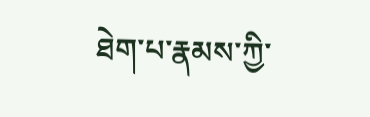ཐེག་པ་རྣམས་ཀྱི་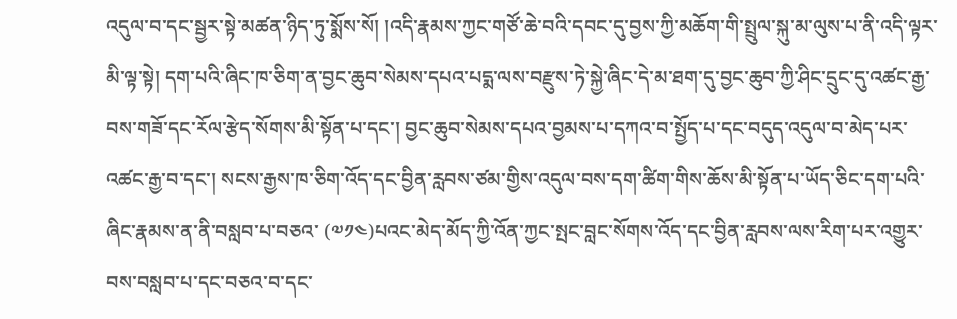འདུལ་བ་དང་སྦྱར་སྟེ་མཚན་ཉིད་ཏུ་སྨོས་སོ། །འདི་རྣམས་ཀྱང་གཙོ་ཆེ་བའི་དབང་དུ་བྱས་ཀྱི་མཆོག་གི་སྤྲུལ་སྐུ་མ་ལུས་པ་ནི་འདི་ལྟར་མི་ལྟ་སྟེ། དག་པའི་ཞིང་ཁ་ཅིག་ན་བྱང་ཆུབ་སེམས་དཔའ་པདྨ་ལས་བརྫུས་ཏེ་སྐྱེ་ཞིང་དེ་མ་ཐག་དུ་བྱང་ཆུབ་ཀྱི་ཤིང་དྲུང་དུ་འཚང་རྒྱ་བས་གཟོ་དང་རོལ་རྩེད་སོགས་མི་སྟོན་པ་དང་། བྱང་ཆུབ་སེམས་དཔའ་བྱམས་པ་དཀའ་བ་སྤྱོད་པ་དང་བདུད་འདུལ་བ་མེད་པར་འཚང་རྒྱ་བ་དང་། སངས་རྒྱས་ཁ་ཅིག་འོད་དང་བྱིན་རླབས་ཙམ་གྱིས་འདུལ་བས་དག་ཚིག་གིས་ཆོས་མི་སྟོན་པ་ཡོད་ཅིང་དག་པའི་ཞིང་རྣམས་ན་ནི་བསླབ་པ་བཅའ་ (༧༡༤)པའང་མེད་མོད་ཀྱི་འོན་ཀྱང་སྤང་བླང་སོགས་འོད་དང་བྱིན་རླབས་ལས་རིག་པར་འགྱུར་བས་བསླབ་པ་དང་བཅའ་བ་དང་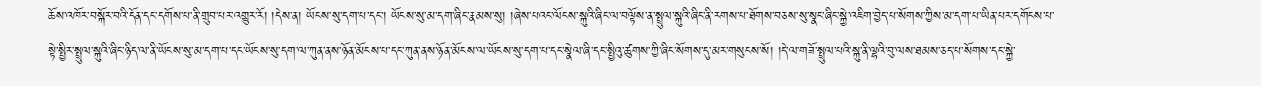ཆོས་འཁོར་བསྐོར་བའི་དོན་དང་དགོས་པ་ནི་གྲུབ་པར་འགྱུར་རོ། །དེས་ན། ཡོངས་སུ་དག་པ་དང་། ཡོངས་སུ་མ་དག་ཞིང་རྣམས་སུ། །ཞེས་པའང་ལོངས་སྐུའི་ཞིང་ལ་བལྟོས་ན་སྤྲུལ་སྐུའི་ཞིང་ནི་རགས་པ་ཐོགས་བཅས་སུ་སྣང་ཞིང་སྐྱེ་འཇིག་བྱེད་པ་སོགས་ཀྱིས་མ་དག་པ་ཡིན་པར་དགོངས་པ་སྟེ་སྤྱིར་སྤྲུལ་སྐུའི་ཞིང་ཉིད་ལ་ནི་ཡོངས་སུ་མ་དག་པ་དང་ཡོངས་སུ་དག་ལ་ཀུན་ནས་ཉོན་མོངས་པ་དང་ཀུན་ནས་ཉོན་མོངས་ལ་ཡོངས་སུ་དག་པ་དང་སྣེལ་ཞི་དང་སྤྱིའུ་ཚུགས་ཀྱི་ཞིང་སོགས་དུ་མར་གསུངས་སོ། །དེ་ལ་གཟོ་སྤྲུལ་པའི་སྐུ་ནི་ལྷའི་བུ་ལས་ཐམས་ཅད་པ་སོགས་དང་སྐྱེ་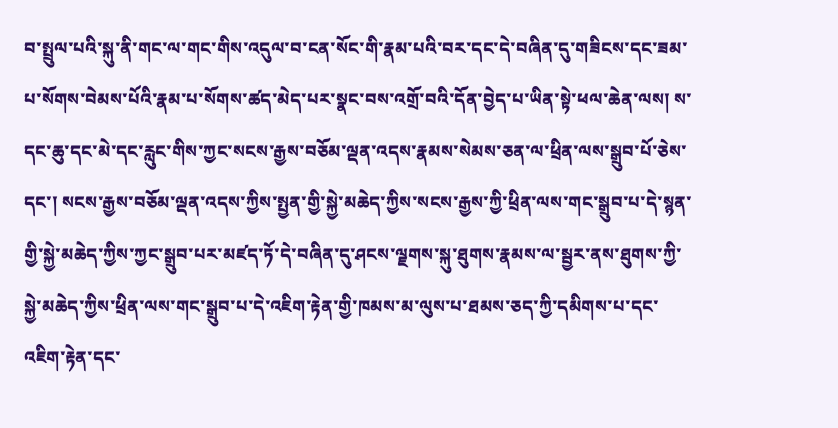བ་སྤྲུལ་པའི་སྐུ་ནི་གང་ལ་གང་གིས་འདུལ་བ་ངན་སོང་གི་རྣམ་པའི་བར་དང་དེ་བཞིན་དུ་གཟིངས་དང་ཟམ་པ་སོགས་བེམས་པོའི་རྣམ་པ་སོགས་ཚད་མེད་པར་སྣང་བས་འགྲོ་བའི་དོན་བྱེད་པ་ཡིན་སྟེ་ཕལ་ཆེན་ལས། ས་དང་ཆུ་དང་མེ་དང་རླུང་གིས་ཀྱང་སངས་རྒྱས་བཅོམ་ལྡན་འདས་རྣམས་སེམས་ཅན་ལ་ཕྲིན་ལས་སྒྲུབ་པོ་ཅེས་དང་། སངས་རྒྱས་བཅོམ་ལྡན་འདས་ཀྱིས་སྤྱན་གྱི་སྐྱེ་མཆེད་ཀྱིས་སངས་རྒྱས་ཀྱི་ཕྲིན་ལས་གང་སྒྲུབ་པ་དེ་སྙན་གྱི་སྐྱེ་མཆེད་ཀྱིས་ཀྱང་སྒྲུབ་པར་མཛད་ཏོ་དེ་བཞིན་དུ་ཤངས་ལྗགས་སྐུ་ཐུགས་རྣམས་ལ་སྦྱར་ནས་ཐུགས་ཀྱི་སྐྱེ་མཆེད་ཀྱིས་ཕྲིན་ལས་གང་སྒྲུབ་པ་དེ་འཇིག་རྟེན་གྱི་ཁམས་མ་ལུས་པ་ཐམས་ཅད་ཀྱི་དམིགས་པ་དང་འཇིག་རྟེན་དང་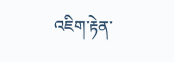འཇིག་རྟེན་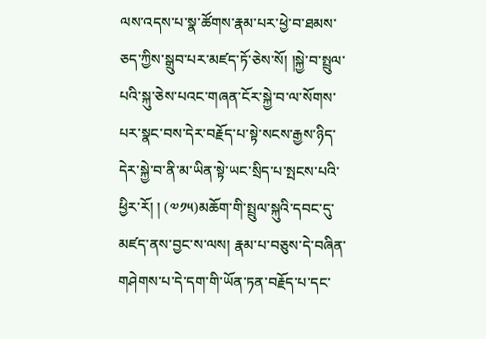ལས་འདས་པ་སྣ་ཚོགས་རྣམ་པར་ཕྱེ་བ་ཐམས་ཅད་ཀྱིས་སྒྲུབ་པར་མཛད་ཏོ་ཅེས་སོ། །སྐྱེ་བ་སྤྲུལ་པའི་སྐུ་ཅེས་པའང་གཞན་ངོར་སྐྱེ་བ་ལ་སོགས་པར་སྣང་བས་དེར་བརྗོད་པ་སྟེ་སངས་རྒྱས་ཉིད་དེར་སྐྱེ་བ་ནི་མ་ཡིན་སྟེ་ཡང་སྲིད་པ་སྤངས་པའི་ཕྱིར་རོ། ། (༧༡༥)མཆོག་གི་སྤྲུལ་སྐུའི་དབང་དུ་མཛད་ནས་བྱང་ས་ལས། རྣམ་པ་བཅུས་དེ་བཞིན་གཤེགས་པ་དེ་དག་གི་ཡོན་ཏན་བརྗོད་པ་དང་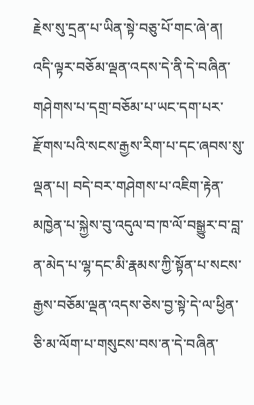རྗེས་སུ་དྲན་པ་ཡིན་སྟེ་བཅུ་པོ་གང་ཞེ་ན། འདི་ལྟར་བཅོམ་ལྡན་འདས་དེ་ནི་དེ་བཞིན་གཤེགས་པ་དགྲ་བཅོམ་པ་ཡང་དག་པར་རྫོགས་པའི་སངས་རྒྱས་རིག་པ་དང་ཞབས་སུ་ལྡན་པ། བདེ་བར་གཤེགས་པ་འཇིག་རྟེན་མཁྱེན་པ་སྐྱེས་བུ་འདུལ་བ་ཁ་ལོ་བསྒྱུར་བ་བླ་ན་མེད་པ་ལྷ་དང་མི་རྣམས་ཀྱི་སྟོན་པ་སངས་རྒྱས་བཅོམ་ལྡན་འདས་ཅེས་བྱ་སྟེ་དེ་ལ་ཕྱིན་ཅི་མ་ལོག་པ་གསུངས་བས་ན་དེ་བཞིན་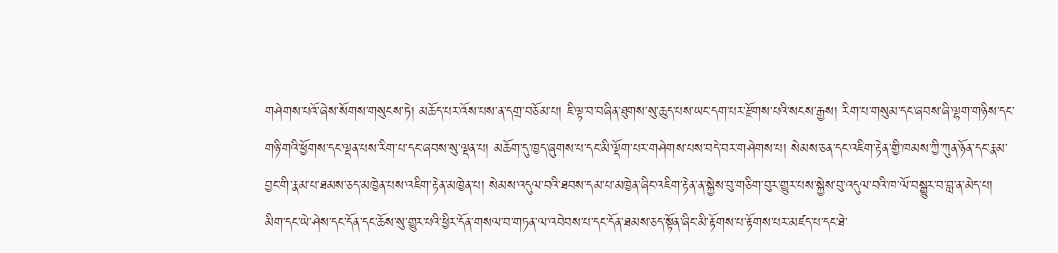གཤེགས་པའོ་ཞེས་སོགས་གསུངས་ཏེ། མཆོད་པར་འོས་པས་ན་དགྲ་བཅོམ་པ། ཇི་ལྟ་བ་བཞིན་ཐུགས་སུ་ཆུད་པས་ཡང་དག་པར་རྫོགས་པའི་སངས་རྒྱས། རིག་པ་གསུམ་དང་ཞབས་ཞི་ལྷག་གཉིས་དང་གཉི་གའི་ཕྱོགས་དང་ལྡན་པས་རིག་པ་དང་ཞབས་སུ་ལྡན་པ། མཆོག་དུ་ཁྱད་ཞུགས་པ་དང་མི་ལྡོག་པར་གཤེགས་པས་བདེ་བར་གཤེགས་པ། སེམས་ཅན་དང་འཇིག་རྟེན་གྱི་ཁམས་ཀྱི་ཀུན་ཉོན་དང་རྣམ་བྱང་གི་རྣམ་པ་ཐམས་ཅད་མཁྱེན་པས་འཇིག་རྟེན་མཁྱེན་པ། སེམས་འདུལ་བའི་ཐབས་དམ་པ་མཁྱེན་ཞིང་འཇིག་རྟེན་ན་སྐྱེས་བུ་གཅིག་བུར་གྱུར་པས་སྐྱེས་བུ་འདུལ་བའི་ཁ་ལོ་བསྒྱུར་བ་བླ་ན་མེད་པ། མིག་དང་ཡེ་ཤེས་དང་དོན་དང་ཆོས་སུ་གྱུར་པའི་ཕྱིར་དོན་གསལ་བ་གཏན་ལ་འབེབས་པ་དང་དོན་ཐམས་ཅད་སྟོན་ཞིང་མི་རྟོགས་པ་རྟོགས་པར་མཛད་པ་དང་ཐེ་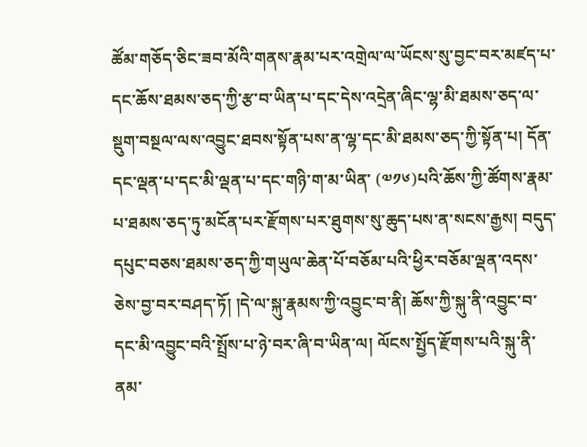ཚོམ་གཅོད་ཅིང་ཟབ་མོའི་གནས་རྣམ་པར་འགྲེལ་ལ་ཡོངས་སུ་བྱང་བར་མཛད་པ་དང་ཆོས་ཐམས་ཅད་ཀྱི་རྩ་བ་ཡིན་པ་དང་དེས་འདྲེན་ཞིང་ལྷ་མི་ཐམས་ཅད་ལ་སྡུག་བསྔལ་ལས་འབྱུང་ཐབས་སྟོན་པས་ན་ལྷ་དང་མི་ཐམས་ཅད་ཀྱི་སྟོན་པ། དོན་དང་ལྡན་པ་དང་མི་ལྡན་པ་དང་གཉི་ག་མ་ཡིན་ (༧༡༦)པའི་ཆོས་ཀྱི་ཚོགས་རྣམ་པ་ཐམས་ཅད་ཏུ་མངོན་པར་རྫོགས་པར་ཐུགས་སུ་ཆུད་པས་ན་སངས་རྒྱས། བདུད་དཔུང་བཅས་ཐམས་ཅད་ཀྱི་གཡུལ་ཆེན་པོ་བཅོམ་པའི་ཕྱིར་བཅོམ་ལྡན་འདས་ཅེས་བྱ་བར་བཤད་ཏོ། །དེ་ལ་སྐུ་རྣམས་ཀྱི་འབྱུང་བ་ནི། ཆོས་ཀྱི་སྐུ་ནི་འབྱུང་བ་དང་མི་འབྱུང་བའི་སྤྲོས་པ་ཉེ་བར་ཞི་བ་ཡིན་ལ། ལོངས་སྤྱོད་རྫོགས་པའི་སྐུ་ནི་ནམ་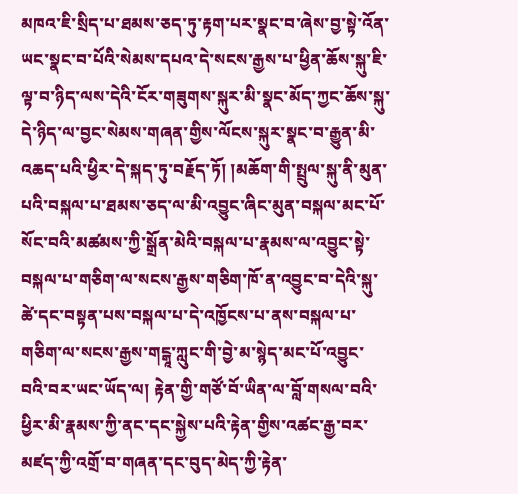མཁའ་ཇི་སྲིད་པ་ཐམས་ཅད་ཏུ་རྟག་པར་སྣང་བ་ཞེས་བྱ་སྟེ་འོན་ཡང་སྣང་བ་པོའི་སེམས་དཔའ་དེ་སངས་རྒྱས་པ་ཕྱིན་ཆོས་སྐུ་ཇི་ལྟ་བ་ཉིད་ལས་དེའི་ངོར་གཟུགས་སྐུར་མི་སྣང་མོད་ཀྱང་ཆོས་སྐུ་དེ་ཉིད་ལ་བྱང་སེམས་གཞན་གྱིས་ལོངས་སྐུར་སྣང་བ་རྒྱུན་མི་འཆད་པའི་ཕྱིར་དེ་སྐད་ཏུ་བརྗོད་ཏོ། །མཆོག་གི་སྤྲུལ་སྐུ་ནི་མུན་པའི་བསྐལ་པ་ཐམས་ཅད་ལ་མི་འབྱུང་ཞིང་མུན་བསྐལ་མང་པོ་སོང་བའི་མཚམས་ཀྱི་སྒྲོན་མེའི་བསྐལ་པ་རྣམས་ལ་འབྱུང་སྟེ་བསྐལ་པ་གཅིག་ལ་སངས་རྒྱས་གཅིག་ཁོ་ན་འབྱུང་བ་དེའི་སྐུ་ཚེ་དང་བསྟན་པས་བསྐལ་པ་དེ་འཁྱོངས་པ་ནས་བསྐལ་པ་གཅིག་ལ་སངས་རྒྱས་གངྒཱ་ཀླུང་གི་བྱེ་མ་སྙེད་མང་པོ་འབྱུང་བའི་བར་ཡང་ཡོད་ལ། རྟེན་གྱི་གཙོ་བོ་ཡིན་ལ་བློ་གསལ་བའི་ཕྱིར་མི་རྣམས་ཀྱི་ནང་དང་སྐྱེས་པའི་རྟེན་གྱིས་འཚང་རྒྱ་བར་མཛད་ཀྱི་འགྲོ་བ་གཞན་དང་བུད་མེད་ཀྱི་རྟེན་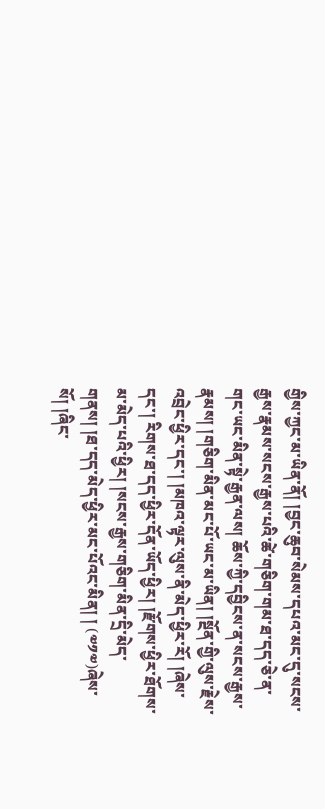གྱིས་ཀྱང་མ་ཡིན་ནོ། །བྱང་ཆུབ་སེམས་དཔའ་མང་དུ་སངས་རྒྱས་རྣམས་སངས་རྒྱས་པའི་ཚེ་གཅིག་གམ་ཐ་དད་ཅེ་ན་གང་ཡང་མིན་སྟེ་རྒྱན་ལས། ཆོས་ཀྱི་དབྱིངས་ན་སངས་རྒྱས་རྣམས། །གཅིག་མིན་མང་པོ་ཡང་མ་ཡིན། །སྔོན་གྱི་ལུས་རྗེས་འབྲེང་ཕྱིར་དང་། །མཁའ་ལྟར་ལུས་ནི་མེད་ཕྱིར་རོ། །ཞེས་དང་། རིགས་ཐ་དད་ཕྱིར་དོན་ཡོད་ཕྱིར། །རྫོགས་ཕྱིར་ཐོགས་མ་མེད་པའི་ཕྱིར། །སངས་རྒྱས་གཅིག་མིན་དྲི་མེད་གནས། །ཐ་དད་མེད་ཕྱིར་མང་པོའང་མིན། ། (༧༡༧)ཞེས་སོ། །ཞིང་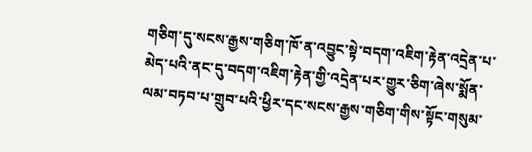གཅིག་དུ་སངས་རྒྱས་གཅིག་ཁོ་ན་འབྱུང་སྟེ་བདག་འཇིག་རྟེན་འདྲེན་པ་མེད་པའི་ནང་དུ་བདག་འཇིག་རྟེན་གྱི་འདྲེན་པར་གྱུར་ཅིག་ཞེས་སྨོན་ལམ་བཏབ་པ་གྲུབ་པའི་ཕྱིར་དང་སངས་རྒྱས་གཅིག་གིས་སྟོང་གསུམ་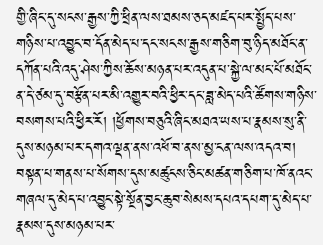གྱི་ཞིང་དུ་སངས་རྒྱས་ཀྱི་ཕྲིན་ལས་ཐམས་ཅད་མཛད་པར་སྤྱོད་པས་གཉིས་པ་འབྱུང་བ་དོན་མེད་པ་དང་སངས་རྒྱས་གཅིག་བུ་ཉིད་མཐོང་ན་དཀོན་པའི་འདུ་ཤེས་ཀྱིས་ཆོས་མཉན་པར་འདུན་པ་སྐྱེ་ལ་མང་པོ་མཐོང་ན་དེ་ཙམ་དུ་བརྩོན་པར་མི་འགྱུར་བའི་ཕྱིར་དང་ཟླ་མེད་པའི་ཚོགས་གཉིས་བསགས་པའི་ཕྱིར་རོ། །ཕྱོགས་བཅུའི་ཞིང་མཐའ་ཡས་པ་རྣམས་སུ་ནི་དུས་མཉམ་པར་དགའ་ལྡན་ནས་འཕོ་བ་ནས་མྱ་ངན་ལས་འདའ་བ། བསྟན་པ་གནས་པ་སོགས་དུས་མཚུངས་ཅིང་མཚན་གཅིག་པ་ཁོ་ནའང་གཞལ་དུ་མེད་པ་འབྱུང་སྟེ་སྔོན་བྱང་ཆུབ་སེམས་དཔའ་དཔག་དུ་མེད་པ་རྣམས་དུས་མཉམ་པར་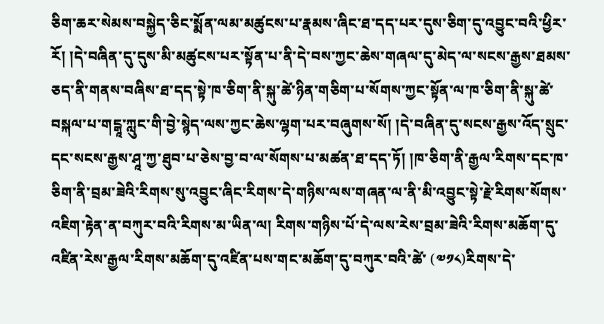ཅིག་ཆར་སེམས་བསྐྱེད་ཅིང་སྨོན་ལམ་མཚུངས་པ་རྣམས་ཞིང་ཐ་དད་པར་དུས་ཅིག་དུ་འབྱུང་བའི་ཕྱིར་རོ། །དེ་བཞིན་དུ་དུས་མི་མཚུངས་པར་སྟོན་པ་ནི་དེ་བས་ཀྱང་ཆེས་གཞལ་དུ་མེད་ལ་སངས་རྒྱས་ཐམས་ཅད་ནི་གནས་བཞིས་ཐ་དད་སྟེ་ཁ་ཅིག་ནི་སྐུ་ཚེ་ཉིན་གཅིག་པ་སོགས་ཀྱང་སྟོན་ལ་ཁ་ཅིག་ནི་སྐུ་ཚེ་བསྐལ་པ་གངྒཱ་ཀླུང་གི་བྱེ་སྙེད་ལས་ཀྱང་ཆེས་ལྷག་པར་བཞུགས་སོ། །དེ་བཞིན་དུ་སངས་རྒྱས་འོད་སྲུང་དང་སངས་རྒྱས་ཤཱ་ཀྱ་ཐུབ་པ་ཅེས་བྱ་བ་ལ་སོགས་པ་མཚན་ཐ་དད་ཏོ། །ཁ་ཅིག་ནི་རྒྱལ་རིགས་དང་ཁ་ཅིག་ནི་བྲམ་ཟེའི་རིགས་སུ་འབྱུང་ཞིང་རིགས་དེ་གཉིས་ལས་གཞན་ལ་ནི་མི་འབྱུང་སྟེ་རྗེ་རིགས་སོགས་འཇིག་རྟེན་ན་བཀུར་བའི་རིགས་མ་ཡིན་ལ། རིགས་གཉིས་པོ་དེ་ལས་རེས་བྲམ་ཟེའི་རིགས་མཆོག་དུ་འཛིན་རེས་རྒྱལ་རིགས་མཆོག་དུ་འཛིན་པས་གང་མཆོག་དུ་བཀུར་བའི་ཚེ་ (༧༡༨)རིགས་དེ་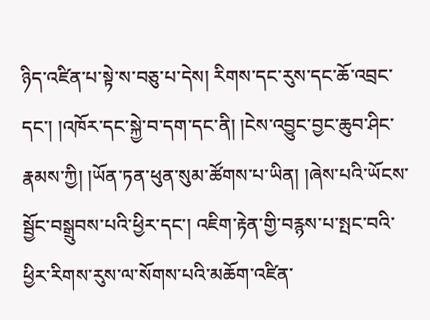ཉིད་འཛིན་པ་སྟེ་ས་བཅུ་པ་དེས། རིགས་དང་རུས་དང་ཆོ་འབྲང་དང་། །འཁོར་དང་སྐྱེ་བ་དག་དང་ནི། །ངེས་འབྱུང་བྱང་ཆུབ་ཤིང་རྣམས་ཀྱི། །ཡོན་ཏན་ཕུན་སུམ་ཚོགས་པ་ཡིན། །ཞེས་པའི་ཡོངས་སྦྱོང་བསྒྲུབས་པའི་ཕྱིར་དང་། འཇིག་རྟེན་གྱི་བརྙས་པ་སྤང་བའི་ཕྱིར་རིགས་རུས་ལ་སོགས་པའི་མཆོག་འཛིན་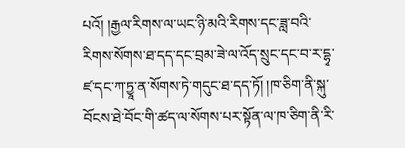པའོ། །རྒྱལ་རིགས་ལ་ཡང་ཉི་མའི་རིགས་དང་ཟླ་བའི་རིགས་སོགས་ཐ་དད་དང་བྲམ་ཟེ་ལ་འོད་སྲུང་དང་བ་ར་དྷྭ་ཛ་དང་ཀ་ཏྱཱ་ན་སོགས་ཏེ་གདུང་ཐ་དད་ཏོ། །ཁ་ཅིག་ནི་སྐུ་བོངས་ཐེ་བོང་གི་ཚད་ལ་སོགས་པར་སྟོན་ལ་ཁ་ཅིག་ནི་རི་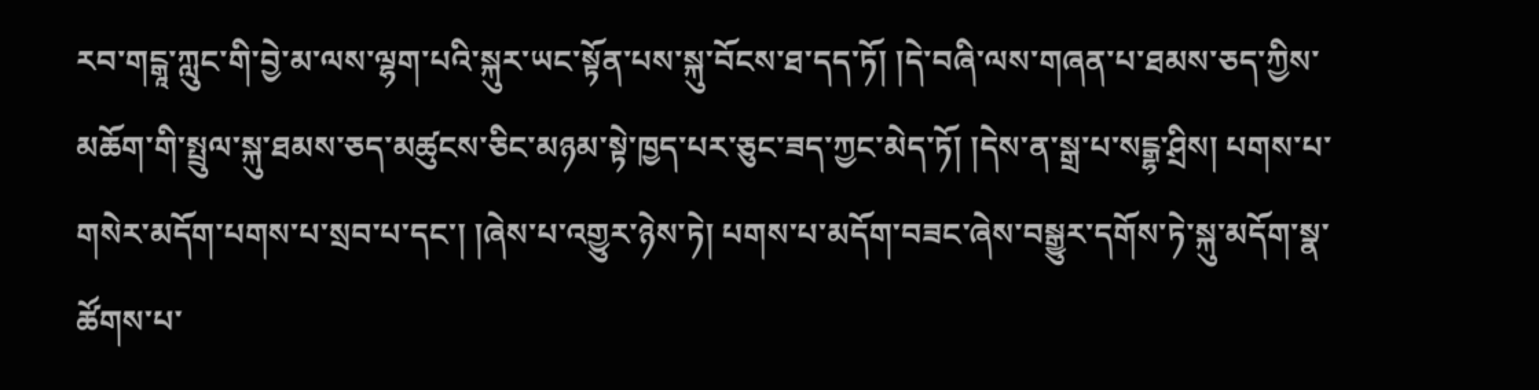རབ་གངྒཱ་ཀླུང་གི་བྱེ་མ་ལས་ལྷག་པའི་སྐུར་ཡང་སྟོན་པས་སྐུ་བོངས་ཐ་དད་ཏོ། །དེ་བཞི་ལས་གཞན་པ་ཐམས་ཅད་ཀྱིས་མཆོག་གི་སྤྲུལ་སྐུ་ཐམས་ཅད་མཚུངས་ཅིང་མཉམ་སྟེ་ཁྱད་པར་ཅུང་ཟད་ཀྱང་མེད་ཏོ། །དེས་ན་སྒྲ་པ་སངྒྷ་ཤྲིས། པགས་པ་གསེར་མདོག་པགས་པ་སྲབ་པ་དང་། །ཞེས་པ་འགྱུར་ཉེས་ཏེ། པགས་པ་མདོག་བཟང་ཞེས་བསྒྱུར་དགོས་ཏེ་སྐུ་མདོག་སྣ་ཚོགས་པ་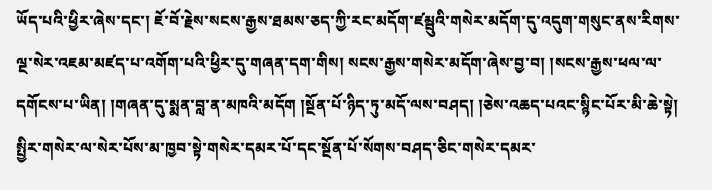ཡོད་པའི་ཕྱིར་ཞེས་དང་། ཇོ་བོ་རྗེས་སངས་རྒྱས་ཐམས་ཅད་ཀྱི་རང་མདོག་ཛམྦུའི་གསེར་མདོག་དུ་འདུག་གསུང་ནས་རིགས་ལྔ་སེར་འཇམ་མཛད་པ་འགོག་པའི་ཕྱིར་དུ་གཞན་དག་གིས། སངས་རྒྱས་གསེར་མདོག་ཞེས་བྱ་བ། །སངས་རྒྱས་ཕལ་ལ་དགོངས་པ་ཡིན། །གཞན་དུ་སྨན་བླ་ན་མཁའི་མདོག །སྔོན་པོ་ཉིད་ཏུ་མདོ་ལས་བཤད། །ཅེས་འཆད་པའང་སྙིང་པོར་མི་ཆེ་སྟེ། སྤྱིར་གསེར་ལ་སེར་པོས་མ་ཁྱབ་སྟེ་གསེར་དམར་པོ་དང་སྔོན་པོ་སོགས་བཤད་ཅིང་གསེར་དམར་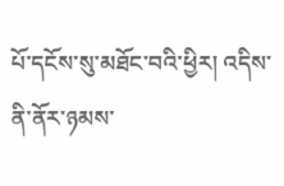པོ་དངོས་སུ་མཐོང་བའི་ཕྱིར། འདིས་ནི་ནོར་ཉམས་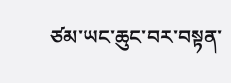ཙམ་ཡང་ཆུང་བར་བསྟན་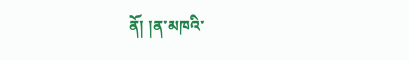ནོ། །ན་མཁའི་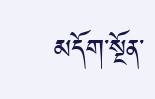མདོག་སྔོན་